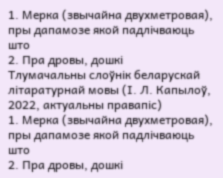1. Мерка (звычайна двухметровая), пры дапамозе якой падлічваюць што
2. Пра дровы, дошкі
Тлумачальны слоўнік беларускай літаратурнай мовы (І. Л. Капылоў, 2022, актуальны правапіс)
1. Мерка (звычайна двухметровая), пры дапамозе якой падлічваюць што
2. Пра дровы, дошкі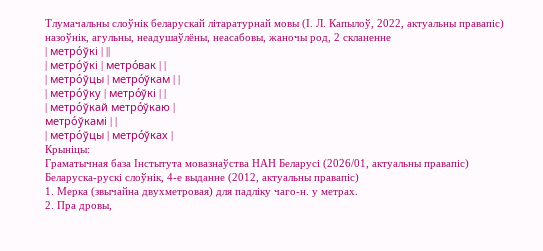Тлумачальны слоўнік беларускай літаратурнай мовы (І. Л. Капылоў, 2022, актуальны правапіс)
назоўнік, агульны, неадушаўлёны, неасабовы, жаночы род, 2 скланенне
| метро́ўкі | ||
| метро́ўкі | метро́вак | |
| метро́ўцы | метро́ўкам | |
| метро́ўку | метро́ўкі | |
| метро́ўкай метро́ўкаю |
метро́ўкамі | |
| метро́ўцы | метро́ўках |
Крыніцы:
Граматычная база Інстытута мовазнаўства НАН Беларусі (2026/01, актуальны правапіс)
Беларуска-рускі слоўнік, 4-е выданне (2012, актуальны правапіс)
1. Мерка (звычайна двухметровая) для падліку чаго‑н. у метрах.
2. Пра дровы,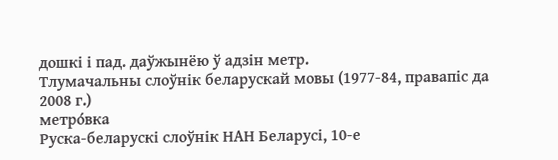дошкі і пад. даўжынёю ў адзін метр.
Тлумачальны слоўнік беларускай мовы (1977-84, правапіс да 2008 г.)
метро́вка
Руска-беларускі слоўнік НАН Беларусі, 10-е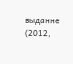выданне (2012,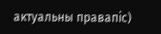актуальны правапіс)